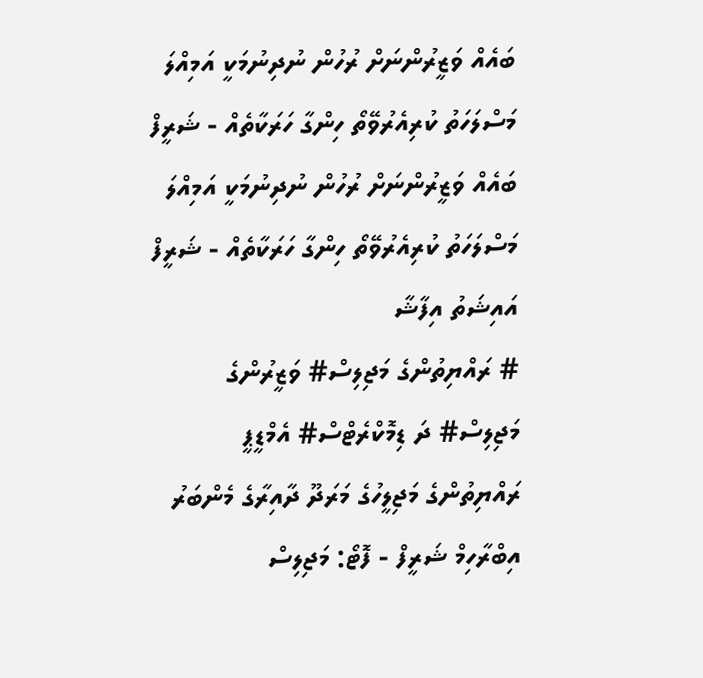ބައެއް ވަޒީރުންނަށް ރުހުން ނުދިނުމަކީ އަމިއްލަ މަސްލަހަތު ކުރިއެރުވޭތޯ ހިންގާ ހަރަކާތެއް - ޝަރީފް
ބައެއް ވަޒީރުންނަށް ރުހުން ނުދިނުމަކީ އަމިއްލަ މަސްލަހަތު ކުރިއެރުވޭތޯ ހިންގާ ހަރަކާތެއް - ޝަރީފް
އައިޝަތު އިފާޝާ
# ރައްޔިތުންގެ މަޖިލިސް# ވަޒީރުންގެ މަޖިލިސް# ދަ ޑިމޮކްރެޓްސް# އެމްޑީޕީ
ރައްޔިތުންގެ މަޖިލީހުގެ މަރަދޫ ދާއިރާގެ މެންބަރު އިބްރާހިމް ޝަރީފް - ފޮޓޯ: މަޖިލިސް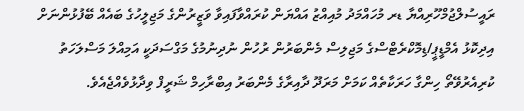ރައީސުލްޖުމްހޫރިއްޔާ ޑރ މުހައްމަދު މުއިއްޒު އައްޔަން ކުރައްވާފައިވާ ވަޒީރުންގެ މަޖިލީހުގެ ބައެއް ބޭފުޅުންނަށް އިދިކޮޅު އެމްޑީޕީ/ޑިމޮކްރެޓްސްގެ މަޖިލިސް މެންބަރުން ރުހުން ނުދިނުމުގެ މަގްސަދަކީ އަމިއްލަ މަސްލަހަތު ކުރިއެރުވޭތޯ ހިންގާ ހަރަކާތެއް ކަމަށް މަރަދޫ ދާއިރާގެ މެންބަރު އިބްރާހިމް ޝަރީފް ވިދާޅުވެއްޖެއެވެ.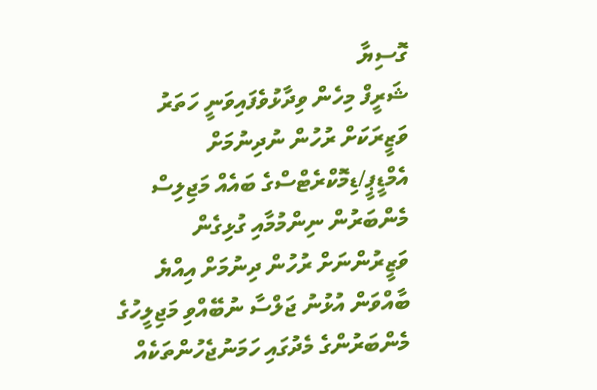ގޮސިޔާ
ޝަރީފް މިހެން ވިދާޅުވެފައިވަނީ ހަތަރު ވަޒީރަކަށް ރުހުން ނުދިނުމަށް އެމްޑީޕީ/ޑިމޮކްރެޓްސްގެ ބައެއް މަޖިލިސް މެންބަރުން ނިންމުމާއި ގުޅިގެން ވަޒީރުންނަށް ރުހުން ދިނުމަށް އިއްޔެ ބާއްވަން އުޅުނު ޖަލްސާ ނުބޭއްވި މަޖިލީހުގެ މެންބަރުންގެ މެދުގައި ހަމަނުޖެހުންތަކެއް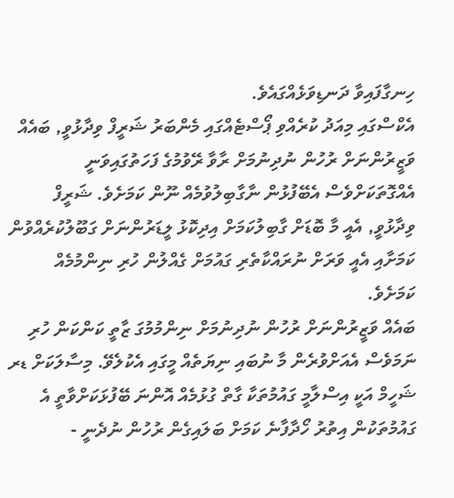ހިނގާފައިވާ ދަނޑިވަޅެއްގައެވެ.
އެކްސްގައި މިއަދު ކުރެއްވި ޕޯސްޓެއްގައި މެންބަރު ޝަރީފް ވިދާޅުވީ, ބައެއް ވަޒީރުންނަށް ރުހުން ނުދިނުމަށް ރާވާ ރޭވުމުގެ ފަހަތުގައިވަނީ އެއްގޮތަކަށްވެސް އެބޭފުޅުން ނާގާބިލުވުމެއް ނޫން ކަމަށެވެ. ޝަރީފް ވިދާޅުވީ, އެއީ މާ ބޮޑަށް ގާބިލުކަމަށް އިދިކޮޅު ލީޑަރުންނަށް ގަބޫލުކުރެއްވުން ކަމަށާއި އެއީ ވަރަށް ނުރައްކާތެރި ގައުމަށް ގެއްލުން ހުރި ނިންމުމެއް ކަމަށެވެ.
ބައެއް ވަޒީރުންނަށް ރުހުން ނުދިނުމަށް ނިންމުމުގަ ޒާތީ ކަންކަން ހުރި ނަމަވެސް އެއަށްވުރެން މާ ނުބައި ނިޔަތެއް މީގައި އެކުލެވޭ. މިސާލަކަށް ޑރ ޝަހީމް އަކީ އިސްލާމީ ގައުމުތަކާ ގާތް ގުޅުމެއް އޮންނަ ބޭފުޅަކަށްވާތީ އެ ގައުމުތަކުން އިތުރު ހޯދާފާނެ ކަމަށް ބަލައިގެން ރުހުން ނުދެނީ -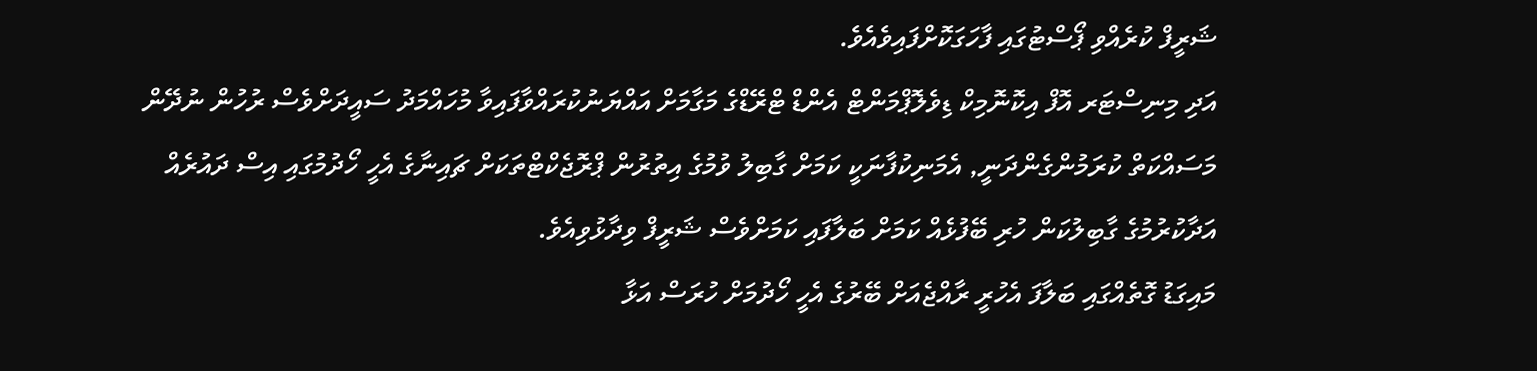ޝަރީފް ކުރެއްވި ޕޯސްޓުގައި ފާހަގަކޮށްފައިވެއެވެ.
އަދި މިނިސްޓަރ އޮފް އިކޮނޮމިކް ޑިވެލޮޕްމަންޓް އެންޑް ޓްރޭޑްގެ މަގާމަށް އައްޔަނުކުރައްވާފައިވާ މުހައްމަދު ސައީދަށްވެސް ރުހުން ނުދޭން މަސައްކަތް ކުރަމުންގެންދަނީ, އެމަނިކުފާނަކީ ކަމަށް ގާބިލު ވުމުގެ އިތުރުން ޕްރޮޖެކްޓްތަކަށް ޗައިނާގެ އެހީ ހޯދުމުގައި އިސް ދައުރެއް އަދާކުރުމުގެ ގާބިލުކަން ހުރި ބޭފުޅެއް ކަމަށް ބަލާފައި ކަމަށްވެސް ޝަރީފް ވިދާޅުވިއެވެ.
މައިގަޑު ގޮތެއްގައި ބަލާފަ އެހުރީ ރާއްޖެއަށް ބޭރުގެ އެހީ ހޯދުމަށް ހުރަސް އަޅާ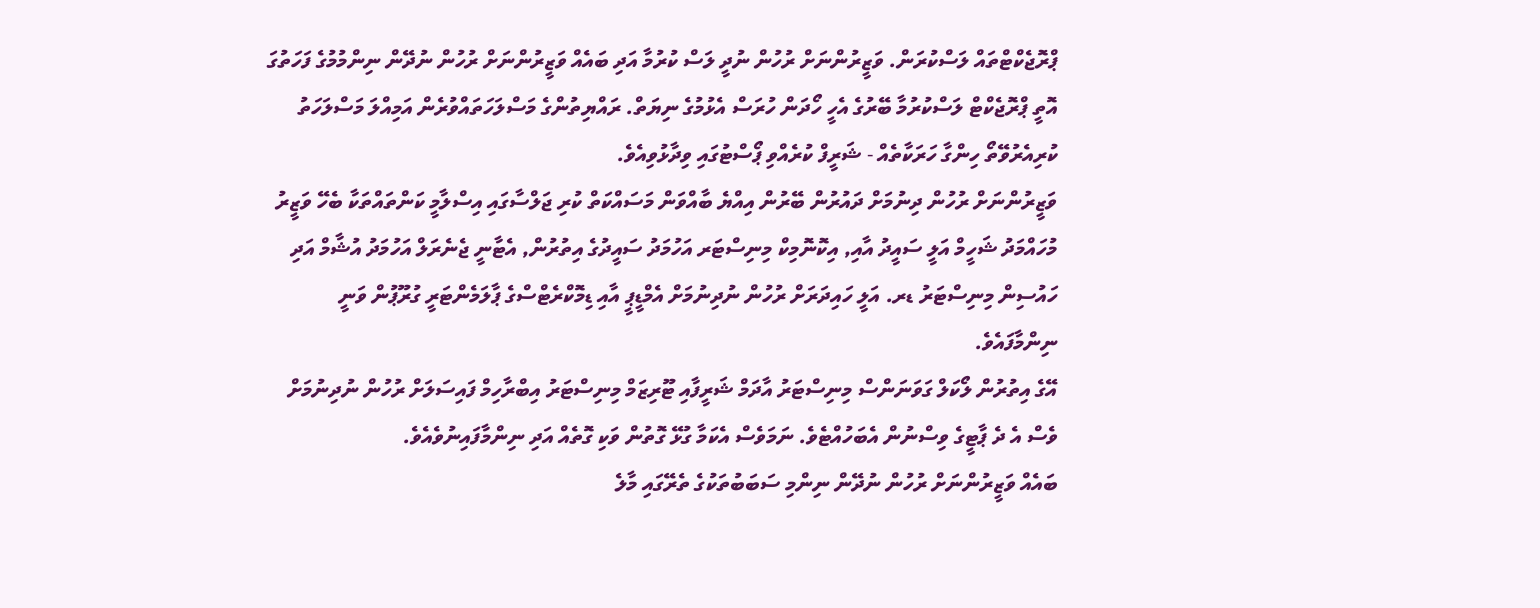ޕްރޮޖެކްޓްތައް ލަސްކުރަން. ވަޒީރުންނަށް ރުހުން ނުދީ ލަސް ކުރުމާ އަދި ބައެއް ވަޒީރުންނަށް ރުހުން ނުދޭން ނިންމުމުގެ ފަހަތުގަ އޮތީ ޕްރޮޖެކްޓް ލަސްކުރުމާ ބޭރުގެ އެހީ ހޯދަން ހުރަސް އެޅުމުގެ ނިޔަތް. ރައްޔިތުންގެ މަސްލަހަތައްވުރެން އަމިއްލަ މަސްލަހަތު ކުރިއެރުވޭތޯ ހިންގާ ހަރަކާތެއް - ޝަރީފް ކުރެއްވި ޕޯސްޓުގައި ވިދާޅުވިއެވެ.
ވަޒީރުންނަށް ރުހުން ދިނުމަށް ދައުރުން ބޭރުން އިއްޔެ ބާއްވަން މަސައްކަތް ކުރި ޖަލްސާގައި އިސްލާމީ ކަންތައްތަކާ ބެހޭ ވަޒީރު މުހައްމަދު ޝަހީމް އަލީ ސައީދު އާއި, އިކޮނޮމިކް މިނިސްޓަރ އަހުމަދު ސައީދުގެ އިތުރުން, އެޓާނީ ޖެނެރަލް އަހުމަދު އުޝާމް އަދި ހައުސިން މިނިސްޓަރު ޑރ. އަލީ ހައިދަރަށް ރުހުން ނުދިނުމަށް އެމްޑީޕީ އާއި ޑިމޮކްރެޓްސްގެ ޕާލަމެންޓަރީ ގުރޫޕުން ވަނީ ނިންމާފައެވެ.
އޭގެ އިތުރުން ލޯކަލް ގަވަނަންސް މިނިސްޓަރު އާދަމް ޝަރީފާއި ޓޫރިޒަމް މިނިސްޓަރު އިބްރާހިމް ފައިސަލަށް ރުހުން ނުދިނުމަށް ވެސް އެ ދެ ޕާޓީގެ ވިސްނުން އެބަހުއްޓެވެ. ނަމަވެސް އެކަމާ ގުޅޭ ގޮތުން ވަކި ގޮތެއް އަދި ނިންމާފައިނުވެއެވެ.
ބައެއް ވަޒީރުންނަށް ރުހުން ނުދޭން ނިންމި ސަބަބުތަކުގެ ތެރޭގައި މާލެ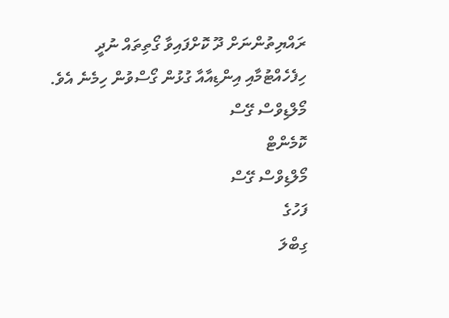ރައްޔިތުންނަށް ދޫ ކޮށްފައިވާ ގޯތިތައް ނުދީ ހިފެހެއްޓުމާއި އިންޑިއާއާ ގުޅުން ގޯސްވުން ހިމެނެ އެވެ.
މޯލްޑިވްސް ގޭސް
ކޮމެންޓް
މޯލްޑިވްސް ގޭސް
ފަހުގެ
ގިބްލަ